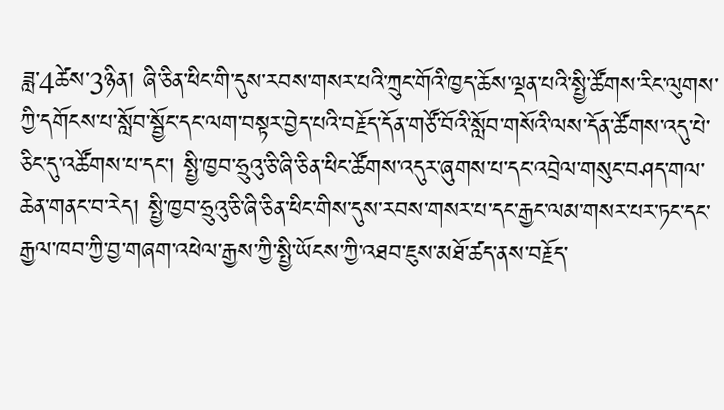ཟླ་4ཚེས་3ཉིན། ཞི་ཅིན་ཕིང་གི་དུས་རབས་གསར་པའི་ཀྲུང་གོའི་ཁྱད་ཆོས་ལྡན་པའི་སྤྱི་ཚོགས་རིང་ལུགས་ཀྱི་དགོངས་པ་སློབ་སྦྱོང་དང་ལག་བསྟར་བྱེད་པའི་བརྗོད་དོན་གཙོ་བོའི་སློབ་གསོའི་ལས་དོན་ཚོགས་འདུ་པེ་ཅིང་དུ་འཚོགས་པ་དང་། སྤྱི་ཁྱབ་ཧྲུའུ་ཅི་ཞི་ཅིན་ཕིང་ཚོགས་འདུར་ཞུགས་པ་དང་འབྲེལ་གསུང་བཤད་གལ་ཆེན་གནང་བ་རེད། སྤྱི་ཁྱབ་ཧྲུའུ་ཅི་ཞི་ཅིན་ཕིང་གིས་དུས་རབས་གསར་པ་དང་རྒྱང་ལམ་གསར་པར་ཏང་དང་རྒྱལ་ཁབ་ཀྱི་བྱ་གཞག་འཕེལ་རྒྱས་ཀྱི་སྤྱི་ཡོངས་ཀྱི་འཐབ་ཇུས་མཐོ་ཚད་ནས་བརྗོད་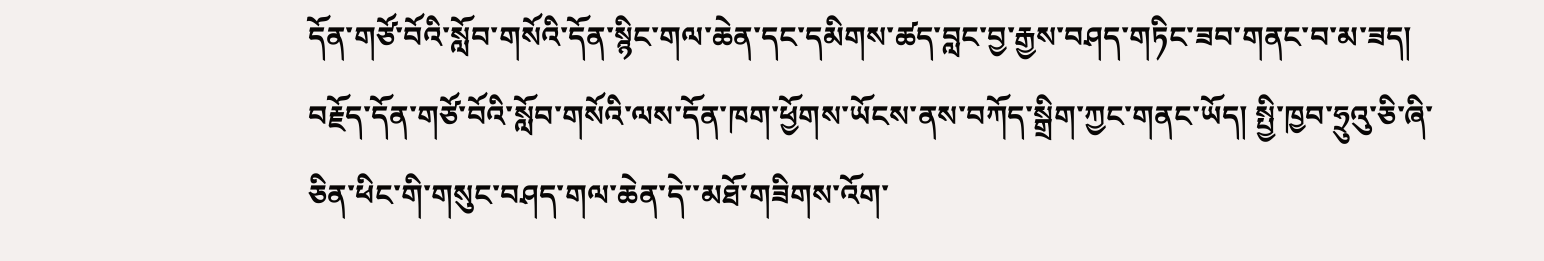དོན་གཙོ་བོའི་སློབ་གསོའི་དོན་སྙིང་གལ་ཆེན་དང་དམིགས་ཚད་བླང་བྱ་རྒྱས་བཤད་གཏིང་ཟབ་གནང་བ་མ་ཟད། བརྗོད་དོན་གཙོ་བོའི་སློབ་གསོའི་ལས་དོན་ཁག་ཕྱོགས་ཡོངས་ནས་བཀོད་སྒྲིག་ཀྱང་གནང་ཡོད། སྤྱི་ཁྱབ་ཧྲུའུ་ཅི་ཞི་ཅིན་ཕིང་གི་གསུང་བཤད་གལ་ཆེན་དེ་་མཐོ་གཟིགས་འོག་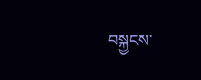བསྐྱངས་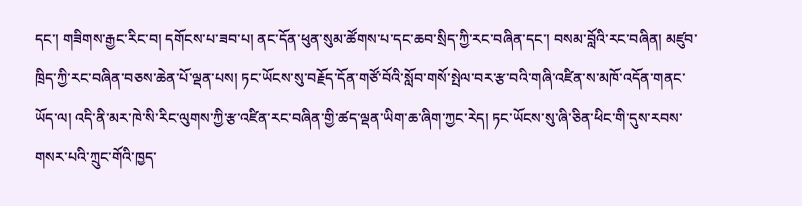དང་། གཟིགས་རྒྱང་རིང་བ། དགོངས་པ་ཟབ་པ། ནང་དོན་ཕུན་སུམ་ཚོགས་པ་དང་ཆབ་སྲིད་ཀྱི་རང་བཞིན་དང་། བསམ་བློའི་རང་བཞིན། མཛུབ་ཁྲིད་ཀྱི་རང་བཞིན་བཅས་ཆེན་པོ་ལྡན་པས། ཏང་ཡོངས་སུ་བརྗོད་དོན་གཙོ་བོའི་སློབ་གསོ་སྤེལ་བར་རྩ་བའི་གཞི་འཛིན་ས་མཁོ་འདོན་གནང་ཡོད་ལ། འདི་ནི་མར་ཁེ་སི་རིང་ལུགས་ཀྱི་རྩ་འཛིན་རང་བཞིན་གྱི་ཚད་ལྡན་ཡིག་ཆ་ཞིག་ཀྱང་རེད། ཏང་ཡོངས་སུ་ཞི་ཅིན་ཕིང་གི་དུས་རབས་གསར་པའི་ཀྲུང་གོའི་ཁྱད་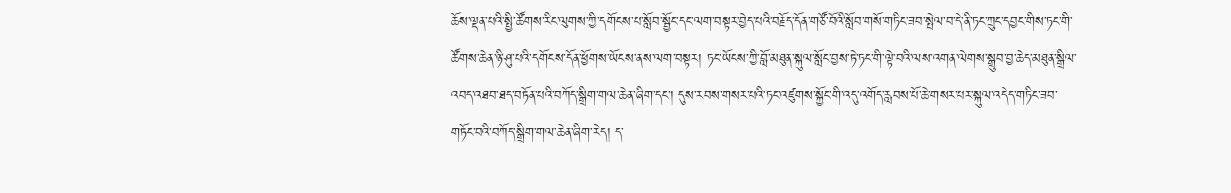ཆོས་ལྡན་པའི་སྤྱི་ཚོགས་རིང་ལུགས་ཀྱི་དགོངས་པ་སློབ་སྦྱོང་དང་ལག་བསྟར་བྱེད་པའི་བརྗོད་དོན་གཙོ་བོའི་སློབ་གསོ་གཏིང་ཟབ་སྤེལ་བ་དེ་ནི་ཏང་ཀྲུང་དབྱང་གིས་ཏང་གི་ཚོགས་ཆེན་ཉི་ཤུ་པའི་དགོངས་དོན་ཕྱོགས་ཡོངས་ནས་ལག་བསྟར། ཏང་ཡོངས་ཀྱི་བློ་མཐུན་སྐུལ་སློང་བྱས་ཏེ་ཏང་གི་ལྟེ་བའི་ལས་འགན་ལེགས་སྒྲུབ་བྱ་ཆེད་མཐུན་སྒྲིལ་འབད་འཐབ་ཐད་བཏོན་པའི་བཀོད་སྒྲིག་གལ་ཆེན་ཞིག་དང་། དུས་རབས་གསར་པའི་ཏང་འཛུགས་སྐྱོང་གི་འདུ་འགོད་རླབས་པོ་ཆེ་གསར་པར་སྐུལ་འདེད་གཏིང་ཟབ་གཏོང་བའི་བཀོད་སྒྲིག་གལ་ཆེན་ཞིག་རེད། ད་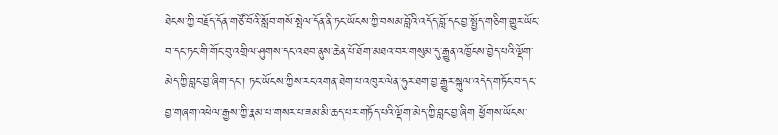ཐེངས་ཀྱི་བརྗོད་དོན་གཙོ་བོའི་སློབ་གསོ་སྤེལ་དོན་ནི་ཏང་ཡོངས་ཀྱི་བསམ་བློའི་འདོད་བློ་དང་བྱ་སྤྱོད་གཅིག་གྱུར་ཡོང་བ་དང་ཏང་གི་གོང་བུ་འགྲིལ་ཤུགས་དང་འཐབ་ནུས་ཆེན་པོ་ཐོག་མཐའ་བར་གསུམ་དུ་རྒྱུན་འཁྱོངས་བྱེད་པའི་ལྡོག་མེད་ཀྱི་བླང་བྱ་ཞིག་དང་། ཏང་ཡོངས་ཀྱིས་རང་འགན་ཐེག་པ་འཁུར་ལེན་ཧུར་ཐག་བྱ་རྒྱུར་སྐུལ་འདེད་གཏོང་བ་དང་བྱ་གཞག་འཕེལ་རྒྱས་ཀྱི་རྣམ་པ་གསར་པ་ཟམ་མི་ཆད་པར་གཏོད་པའི་ལྡོག་མེད་ཀྱི་བླང་བྱ་ཞིག ཕྱོགས་ཡོངས་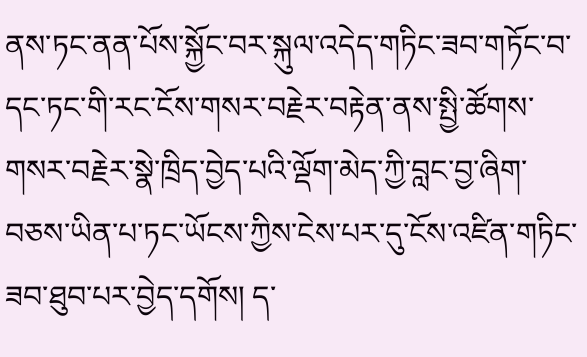ནས་ཏང་ནན་པོས་སྐྱོང་བར་སྐུལ་འདེད་གཏིང་ཟབ་གཏོང་བ་དང་ཏང་གི་རང་ངོས་གསར་བརྗེར་བརྟེན་ནས་སྤྱི་ཚོགས་གསར་བརྗེར་སྣེ་ཁྲིད་བྱེད་པའི་ལྡོག་མེད་ཀྱི་བླང་བྱ་ཞིག་བཅས་ཡིན་པ་ཏང་ཡོངས་ཀྱིས་ངེས་པར་དུ་ངོས་འཛིན་གཏིང་ཟབ་ཐུབ་པར་བྱེད་དགོས། ད་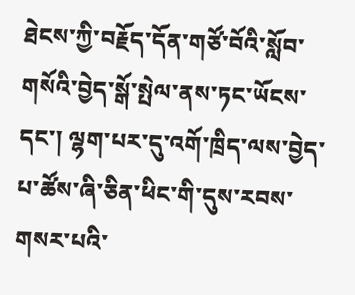ཐེངས་ཀྱི་བརྗོད་དོན་གཙོ་བོའི་སློབ་གསོའི་བྱེད་སྒོ་སྤེལ་ནས་ཏང་ཡོངས་དང་། ལྷག་པར་དུ་འགོ་ཁྲིད་ལས་བྱེད་པ་ཚོས་ཞི་ཅིན་ཕིང་གི་དུས་རབས་གསར་པའི་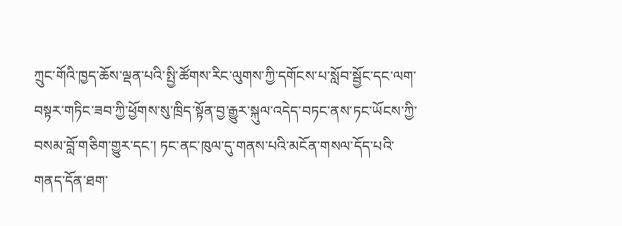ཀྲུང་གོའི་ཁྱད་ཆོས་ལྡན་པའི་སྤྱི་ཚོགས་རིང་ལུགས་ཀྱི་དགོངས་པ་སློབ་སྦྱོང་དང་ལག་བསྟར་གཏིང་ཟབ་ཀྱི་ཕྱོགས་སུ་ཁྲིད་སྟོན་བྱ་རྒྱུར་སྐུལ་འདེད་བཏང་ནས་ཏང་ཡོངས་ཀྱི་བསམ་བློ་གཅིག་གྱུར་དང་། ཏང་ནང་ཁུལ་དུ་གནས་པའི་མངོན་གསལ་དོད་པའི་གནད་དོན་ཐག་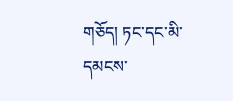གཅོད། ཏང་དང་མི་དམངས་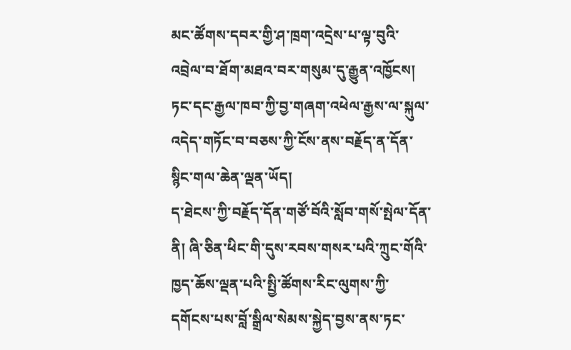མང་ཚོགས་དབར་གྱི་ཤ་ཁྲག་འདྲེས་པ་ལྟ་བུའི་འབྲེལ་བ་ཐོག་མཐའ་བར་གསུམ་དུ་རྒྱུན་འཁྱོངས། ཏང་དང་རྒྱལ་ཁབ་ཀྱི་བྱ་གཞག་འཕེལ་རྒྱས་ལ་སྐུལ་འདེད་གཏོང་བ་བཅས་ཀྱི་ངོས་ནས་བརྗོད་ན་དོན་སྙིང་གལ་ཆེན་ལྡན་ཡོད།
ད་ཐེངས་ཀྱི་བརྗོད་དོན་གཙོ་བོའི་སློབ་གསོ་སྤེལ་དོན་ནི། ཞི་ཅིན་ཕིང་གི་དུས་རབས་གསར་པའི་ཀྲུང་གོའི་ཁྱད་ཆོས་ལྡན་པའི་སྤྱི་ཚོགས་རིང་ལུགས་ཀྱི་དགོངས་པས་བློ་སྒྲིལ་སེམས་སྐྱེད་བྱས་ནས་ཏང་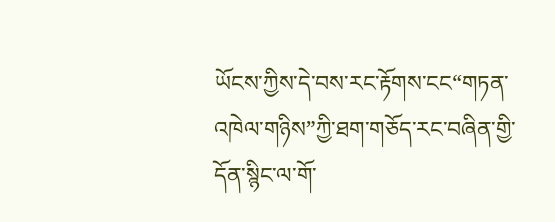ཡོངས་ཀྱིས་དེ་བས་རང་རྟོགས་ངང“གཏན་འཁེལ་གཉིས”ཀྱི་ཐག་གཅོད་རང་བཞིན་གྱི་དོན་སྙིང་ལ་གོ་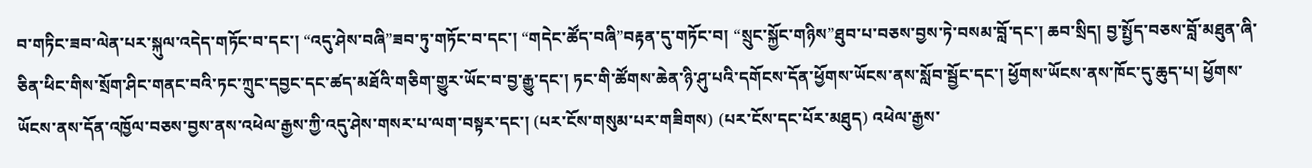བ་གཏིང་ཟབ་ལེན་པར་སྐུལ་འདེད་གཏོང་བ་དང་། “འདུ་ཤེས་བཞི”ཟབ་ཏུ་གཏོང་བ་དང་། “གདེང་ཚོད་བཞི”བརྟན་དུ་གཏོང་བ། “སྲུང་སྐྱོང་གཉིས”ཐུབ་པ་བཅས་བྱས་ཏེ་བསམ་བློ་དང་། ཆབ་སྲིད། བྱ་སྤྱོད་བཅས་བློ་མཐུན་ཞི་ཅིན་ཕིང་གིས་སྲོག་ཤིང་གནང་བའི་ཏང་ཀྲུང་དབྱང་དང་ཚད་མཐོའི་གཅིག་གྱུར་ཡོང་བ་བྱ་རྒྱུ་དང་། ཏང་གི་ཚོགས་ཆེན་ཉི་ཤུ་པའི་དགོངས་དོན་ཕྱོགས་ཡོངས་ནས་སློབ་སྦྱོང་དང་། ཕྱོགས་ཡོངས་ནས་ཁོང་དུ་ཆུད་པ། ཕྱོགས་ཡོངས་ནས་དོན་འཁྱོལ་བཅས་བྱས་ནས་འཕེལ་རྒྱས་ཀྱི་འདུ་ཤེས་གསར་པ་ལག་བསྟར་དང་། (པར་ངོས་གསུམ་པར་གཟིགས) (པར་ངོས་དང་པོར་མཐུད) འཕེལ་རྒྱས་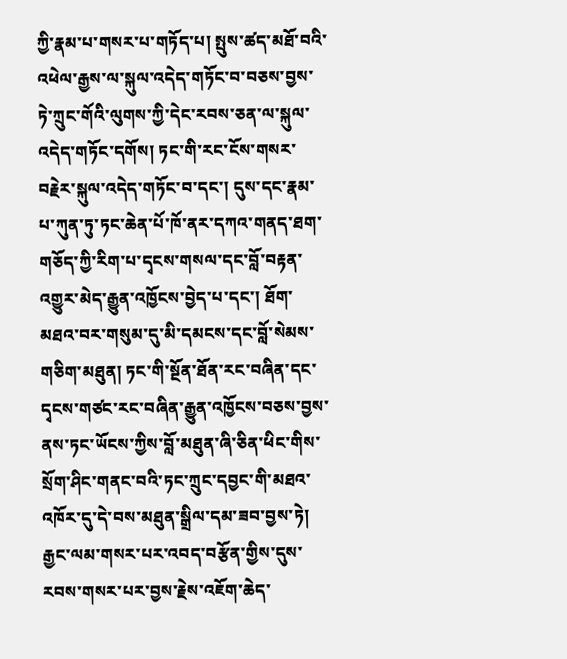ཀྱི་རྣམ་པ་གསར་པ་གཏོད་པ། སྤུས་ཚད་མཐོ་བའི་འཕེལ་རྒྱས་ལ་སྐུལ་འདེད་གཏོང་བ་བཅས་བྱས་ཏེ་ཀྲུང་གོའི་ལུགས་ཀྱི་དེང་རབས་ཅན་ལ་སྐུལ་འདེད་གཏོང་དགོས། ཏང་གི་རང་ངོས་གསར་བརྗེར་སྐུལ་འདེད་གཏོང་བ་དང་། དུས་དང་རྣམ་པ་ཀུན་ཏུ་ཏང་ཆེན་པོ་ཁོ་ནར་དཀའ་གནད་ཐག་གཅོད་ཀྱི་རིག་པ་དྭངས་གསལ་དང་བློ་བརྟན་འགྱུར་མེད་རྒྱུན་འཁྱོངས་བྱེད་པ་དང་། ཐོག་མཐའ་བར་གསུམ་དུ་མི་དམངས་དང་བློ་སེམས་གཅིག་མཐུན། ཏང་གི་སྔོན་ཐོན་རང་བཞིན་དང་དྭངས་གཙང་རང་བཞིན་རྒྱུན་འཁྱོངས་བཅས་བྱས་ནས་ཏང་ཡོངས་ཀྱིས་བློ་མཐུན་ཞི་ཅིན་ཕིང་གིས་སྲོག་ཤིང་གནང་བའི་ཏང་ཀྲུང་དབྱང་གི་མཐའ་འཁོར་དུ་དེ་བས་མཐུན་སྒྲིལ་དམ་ཟབ་བྱས་ཏེ། རྒྱང་ལམ་གསར་པར་འབད་བརྩོན་གྱིས་དུས་རབས་གསར་པར་བྱས་རྗེས་འཇོག་ཆེད་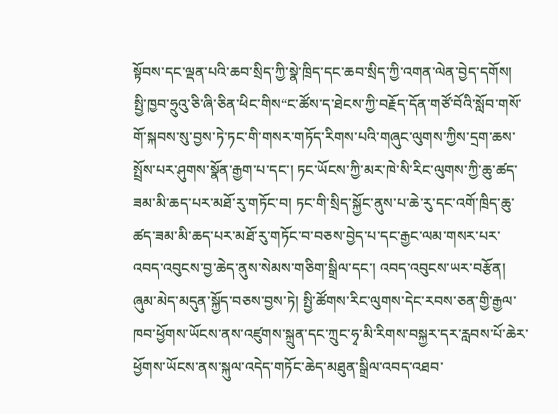སྟོབས་དང་ལྡན་པའི་ཆབ་སྲིད་ཀྱི་སྣེ་ཁྲིད་དང་ཆབ་སྲིད་ཀྱི་འགན་ལེན་བྱེད་དགོས།
སྤྱི་ཁྱབ་ཧྲུའུ་ཅི་ཞི་ཅིན་ཕིང་གིས“ང་ཚོས་ད་ཐེངས་ཀྱི་བརྗོད་དོན་གཙོ་བོའི་སློབ་གསོ་གོ་སྐབས་སུ་བྱས་ཏེ་ཏང་གི་གསར་གཏོད་རིགས་པའི་གཞུང་ལུགས་ཀྱིས་དྲག་ཆས་སྤྲོས་པར་ཤུགས་སྣོན་རྒྱག་པ་དང་། ཏང་ཡོངས་ཀྱི་མར་ཁེ་སི་རིང་ལུགས་ཀྱི་ཆུ་ཚད་ཟམ་མི་ཆད་པར་མཐོ་རུ་གཏོང་བ། ཏང་གི་སྲིད་སྐྱོང་ནུས་པ་ཆེ་རུ་དང་འགོ་ཁྲིད་ཆུ་ཚད་ཟམ་མི་ཆད་པར་མཐོ་རུ་གཏོང་བ་བཅས་བྱེད་པ་དང་རྒྱང་ལམ་གསར་པར་འབད་འབུངས་བྱ་ཆེད་ནུས་སེམས་གཅིག་སྒྲིལ་དང་། འབད་འབུངས་ཡར་བརྩོན། ཞུམ་མེད་མདུན་སྐྱོད་བཅས་བྱས་ཏེ། སྤྱི་ཚོགས་རིང་ལུགས་དེང་རབས་ཅན་གྱི་རྒྱལ་ཁབ་ཕྱོགས་ཡོངས་ནས་འཛུགས་སྐྲུན་དང་ཀྲུང་ཧྭ་མི་རིགས་བསྐྱར་དར་རླབས་པོ་ཆེར་ཕྱོགས་ཡོངས་ནས་སྐུལ་འདེད་གཏོང་ཆེད་མཐུན་སྒྲིལ་འབད་འཐབ་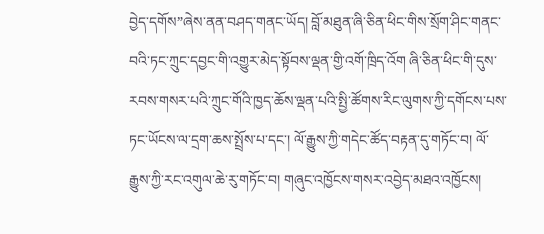བྱེད་དགོས”ཞེས་ནན་བཤད་གནང་ཡོད། བློ་མཐུན་ཞི་ཅིན་ཕིང་གིས་སྲོག་ཤིང་གནང་བའི་ཏང་ཀྲུང་དབྱང་གི་འགྱུར་མེད་སྟོབས་ལྡན་གྱི་འགོ་ཁྲིད་འོག ཞི་ཅིན་ཕིང་གི་དུས་རབས་གསར་པའི་ཀྲུང་གོའི་ཁྱད་ཆོས་ལྡན་པའི་སྤྱི་ཚོགས་རིང་ལུགས་ཀྱི་དགོངས་པས་ཏང་ཡོངས་ལ་དྲག་ཆས་སྤྲོས་པ་དང་། ལོ་རྒྱུས་ཀྱི་གདེང་ཚོད་བརྟན་དུ་གཏོང་བ། ལོ་རྒྱུས་ཀྱི་རང་འགུལ་ཆེ་རུ་གཏོང་བ། གཞུང་འཁྱོངས་གསར་འབྱེད་མཐའ་འཁྱོངས།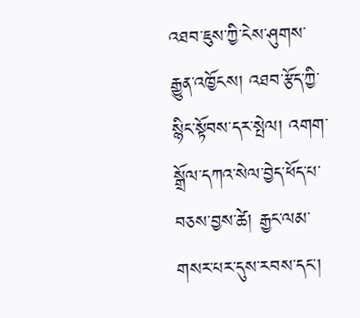འཐབ་ཇུས་ཀྱི་ངེས་ཤུགས་རྒྱུན་འཁྱོངས། འཐབ་རྩོད་ཀྱི་སྙིང་སྟོབས་དར་སྤེལ། འགག་སྒྲོལ་དཀའ་སེལ་བྱེད་ཕོད་པ་བཅས་བྱས་ཚེ། རྒྱང་ལམ་གསར་པར་དུས་རབས་དང་།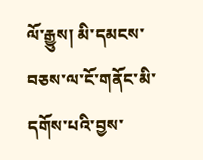ལོ་རྒྱུས། མི་དམངས་བཅས་ལ་ངོ་གནོང་མི་དགོས་པའི་བྱས་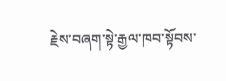རྗེས་བཞག་སྟེ་རྒྱལ་ཁབ་སྟོབས་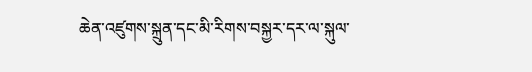ཆེན་འཛུགས་སྐྲུན་དང་མི་རིགས་བསྐྱར་དར་ལ་སྐུལ་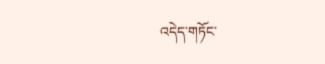འདེད་གཏོང་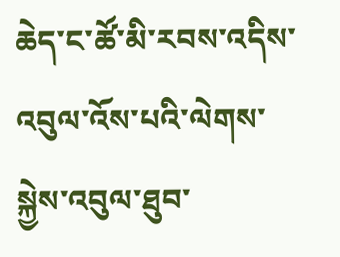ཆེད་ང་ཚོ་མི་རབས་འདིས་འབུལ་འོས་པའི་ལེགས་སྐྱེས་འབུལ་ཐུབ་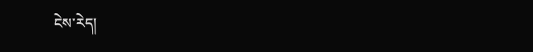ངེས་རེད།